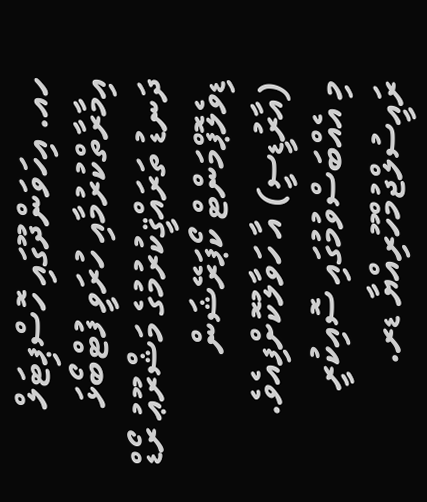ހއ. އިހަވަންދޫގައި ހޮސްޕިޓަލް އިމާރާތްކުރުމާއި ހުރަވީ ފުޓްބޯޅަ ދަނޑު ތަރައްޤީކުރުމުގެ މަޝްރޫޢު ރޯޑް ޑިވެލޮޕްމަންޓް ކޯޕަރޭޝަން (އާރުޑީސީ) އާ ހަވާލުކޮށްފިއެވެ.
މި އެއްބަސްވުމުގައި ސޮއިކުރީ ރައީސުލްޖުމްހޫރިއްޔާ ޑރ.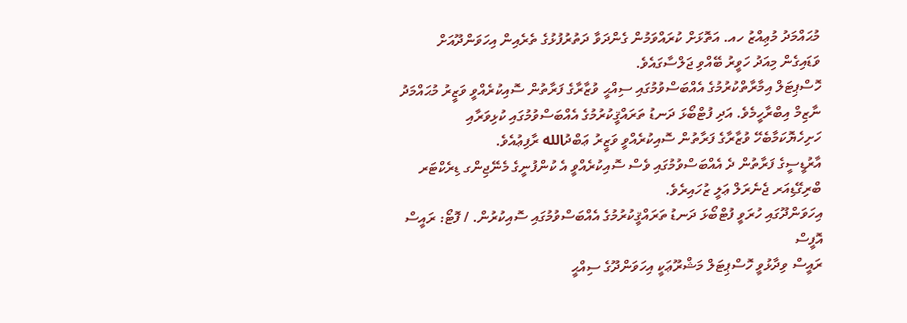މުޙައްމަދު މުޢިއްޒު ހއ. އަތޮޅަށް ކުރައްވަމުން ގެންދަވާ ދަތުރުފުޅުގެ ތެރެއިން އިހަވަންދޫއަށް ވަޑައިގެން މިއަދު ހަވީރު ބޭއްވި ޖަލްސާގައެވެ.
ހޮސްޕިޓަލް އިމާރާތްކުރުމުގެ އެއްބަސްވުމުގައި ސިއްޙީ ވުޒާރާގެ ފަރާތުން ސޮއިކުރެއްވީ ވަޒީރު މުޙައްމަދު ނާޒިމް އިބްރާހީމެވެ. އަދި ފުޓްބޯޅަ ދަނޑު ތަރައްޤީކުރުމުގެ އެއްބަސްވުމުގައި ކުޅިވަރާއި ހަށިހެޔޮކަމާބެހޭ ވުޒާރާގެ ފަރާތުން ސޮއިކުރެއްވީ ވަޒީރު ޢަބްދުالله ރާފިޢުއެވެ.
އާރުޑީސީގެ ފަރާތުން ދެ އެއްބަސްވުމުގައި ވެސް ސޮއިކުރެއްވީ އެ ކުންފުނީގެ މެނޭޖިންގ ޑިރެކްޓަރ ބްރިގޭޑިއަރ ޖެނެރަލް ޢަލީ ޒުހައިރެވެ.
އިހަވަންދޫގައި ހުރަވީ ފުޓްބޯޅަ ދަނޑު ތަރައްޤީކުރުމުގެ އެއްބަސްވުމުގައި ސޮއިކުރުން. / ފޮޓޯ: ރައީސް އޮފީސް
ރައީސް ވިދާޅުވީ ހޮސްޕިޓަލް މަޝްރޫޢަކީ އިހަވަންދޫގެ ސިއްޙީ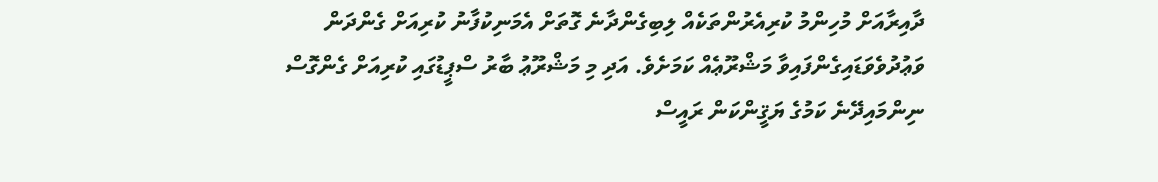ދާއިރާއަށް މުހިންމު ކުރިއެރުންތަކެއް ލިބިގެންދާނެ ގޮތަށް އެމަނިކުފާނު ކުރިއަށް ގެންދަން ވަޢުދުވެވަޑައިގެންފައިވާ މަޝްރޫޢެއް ކަމަށެވެ. އަދި މި މަޝްރޫޢު ބާރު ސްޕީޑުގައި ކުރިއަށް ގެންގޮސް ނިންމައިދޭނެ ކަމުގެ ޔަޤީންކަން ރައީސް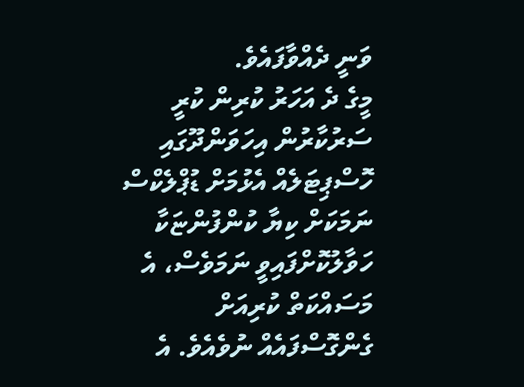ވަނީ ދެއްވާފައެވެ.
މީގެ ދެ އަހަރު ކުރިން ކުރީ ސަރުކާރުން އިހަވަންދޫގައި ހޮސްޕިޓަލެއް އެޅުމަށް ޑުޕްލެކްސް ނަމަކަށް ކިޔާ ކުންފުންޏަކާ ހަވާލުކޮށްފައިވީ ނަމަވެސް، އެ މަސައްކަތް ކުރިއަށް ގެންގޮސްފައެއް ނުވެއެވެ. އެ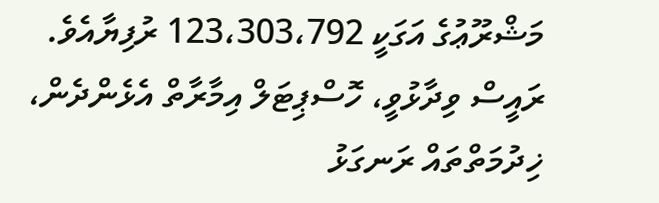މަޝްރޫޢުގެ އަގަކީ 123،303،792 ރުފިޔާއެވެ.
ރައީސް ވިދާޅުވީ، ހޮސްޕިޓަލް އިމާރާތް އެޅެންދެން، ޚިދުމަތްތައް ރަނގަޅު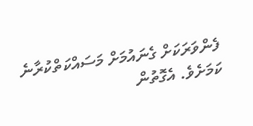ފެންވަރަކަށް ގެނައުމަށް މަސައްކަތްކުރާނެ ކަމަށެވެ. އެގޮތުން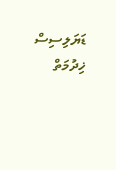ޑަޔަލިސިސް ޚިދުމަތް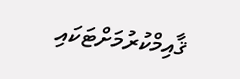ޤާއިމްކުރުމަށްޓަކައި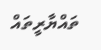ތައްޔާރީތައް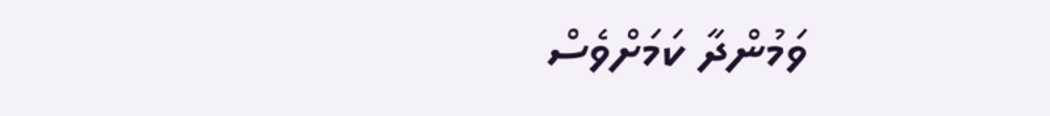ވަމުންދާ ކަމަށްވެސް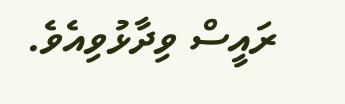ރައީސް ވިދާޅުވިއެވެ.